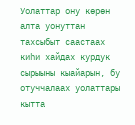Уолаттар ону көрөн алта уонуттан тахсыбыт саастаах киһи хайдах курдук сырыыны кыайарын, бу отуччалаах уолаттары кытта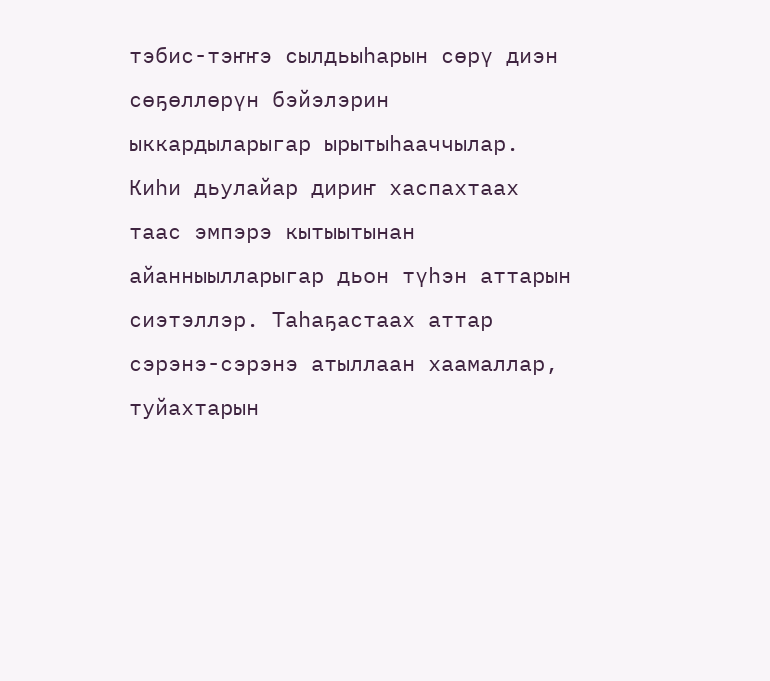тэбис-тэҥҥэ сылдьыһарын сөрү диэн сөҕөллөрүн бэйэлэрин ыккардыларыгар ырытыһааччылар. Киһи дьулайар дириҥ хаспахтаах таас эмпэрэ кытыытынан айанныылларыгар дьон түһэн аттарын сиэтэллэр. Таһаҕастаах аттар сэрэнэ-сэрэнэ атыллаан хаамаллар, туйахтарын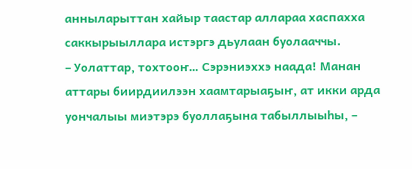анныларыттан хайыр таастар аллараа хаспахха саккырыыллара истэргэ дьулаан буолааччы.
– Уолаттар, тохтооҥ… Сэрэниэххэ наада! Манан аттары биирдиилээн хаамтарыаҕыҥ, ат икки арда уончалыы миэтэрэ буоллаҕына табыллыыһы, –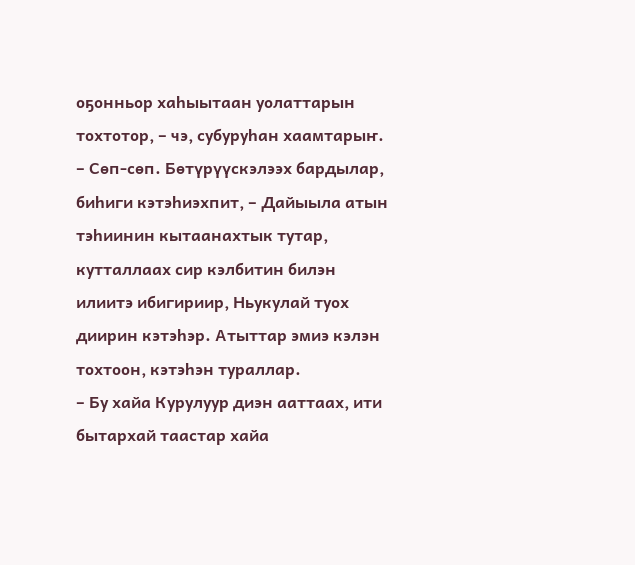оҕонньор хаһыытаан уолаттарын тохтотор, – чэ, субуруһан хаамтарыҥ.
– Сөп-сөп. Бөтүрүүскэлээх бардылар, биһиги кэтэһиэхпит, – Дайыыла атын тэһиинин кытаанахтык тутар, кутталлаах сир кэлбитин билэн илиитэ ибигириир, Ньукулай туох диирин кэтэһэр. Атыттар эмиэ кэлэн тохтоон, кэтэһэн тураллар.
– Бу хайа Курулуур диэн ааттаах, ити бытархай таастар хайа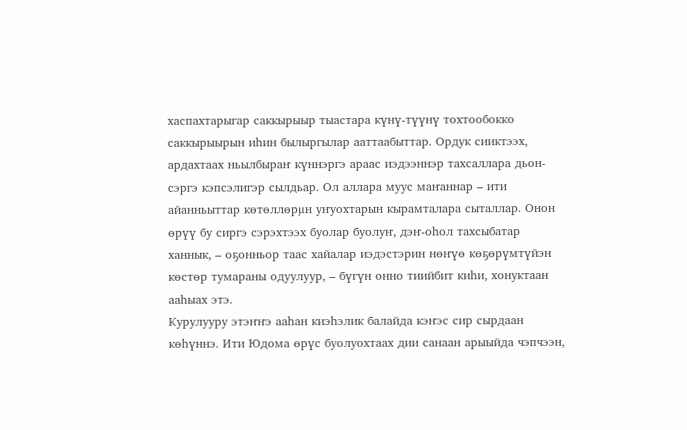хаспахтарыгар саккырыыр тыастара күнү-түүнү тохтообокко саккырыырын иһин былыргылар ааттаабыттар. Ордук сииктээх, ардахтаах ньылбыраҥ күннэргэ араас иэдээннэр тахсаллара дьон-сэргэ кэпсэлигэр сылдьар. Ол аллара муус маҥаннар – ити айанньыттар көтөллөрµн уҥуохтарын кырамталара сыталлар. Онон өрүү бу сиргэ сэрэхтээх буолар буолуҥ, дэҥ-оһол тахсыбатар ханнык, – оҕонньор таас хайалар иэдэстэрин нөҥүө көҕөрүмтүйэн көстөр тумараны одуулуур, – бүгүн онно тиийбит киһи, хонуктаан ааһыах этэ.
Курулууру этэҥҥэ ааһан киэһэлик балайда кэҥэс сир сырдаан көһүннэ. Ити Юдома өрүс буолуохтаах дии санаан арыыйда чэпчээн,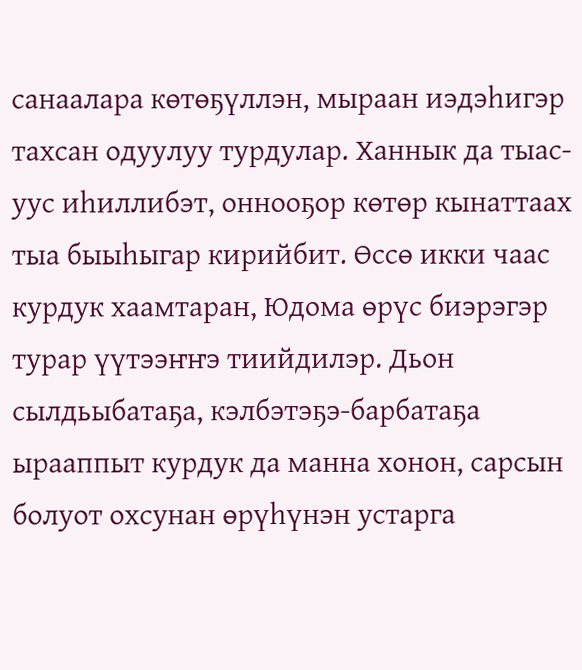санаалара көтөҕүллэн, мыраан иэдэһигэр тахсан одуулуу турдулар. Ханнык да тыас-уус иһиллибэт, оннооҕор көтөр кынаттаах тыа быыһыгар кирийбит. Өссө икки чаас курдук хаамтаран, Юдома өрүс биэрэгэр турар үүтээҥҥэ тиийдилэр. Дьон сылдьыбатаҕа, кэлбэтэҕэ-барбатаҕа ырааппыт курдук да манна хонон, сарсын болуот охсунан өрүһүнэн устарга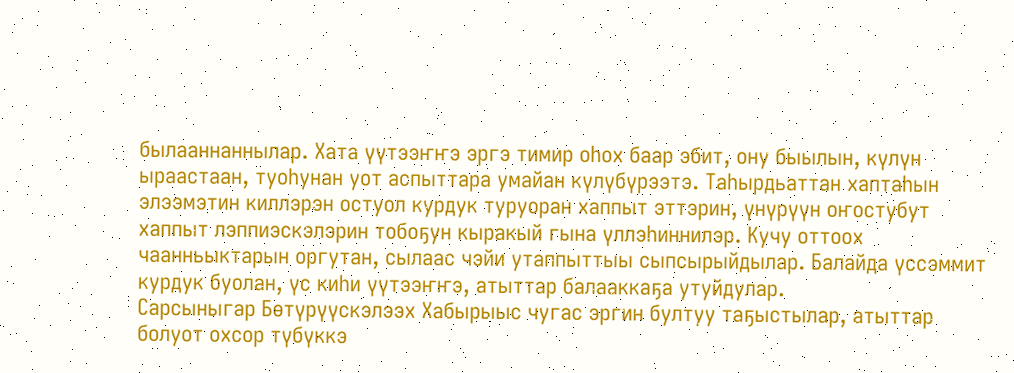былааннаннылар. Хата үүтээҥҥэ эргэ тимир оһох баар эбит, ону быылын, күлүн ыраастаан, туоһунан уот аспыттара умайан күлүбүрээтэ. Таһырдьаттан хаптаһын элээмэтин киллэрэн остуол курдук туруоран хаппыт эттэрин, үнүрүүн оҥостубут хаппыт лэппиэскэлэрин тобоҕун кыракый гына үллэһиннилэр. Кучу оттоох чаанньыктарын оргутан, сылаас чэйи утаппыттыы сыпсырыйдылар. Балайда үссэммит курдук буолан, үс киһи үүтээҥҥэ, атыттар балааккаҕа утуйдулар.
Сарсыныгар Бөтүрүүскэлээх Хабырыыс чугас эргин бултуу таҕыстылар, атыттар болуот охсор түбүккэ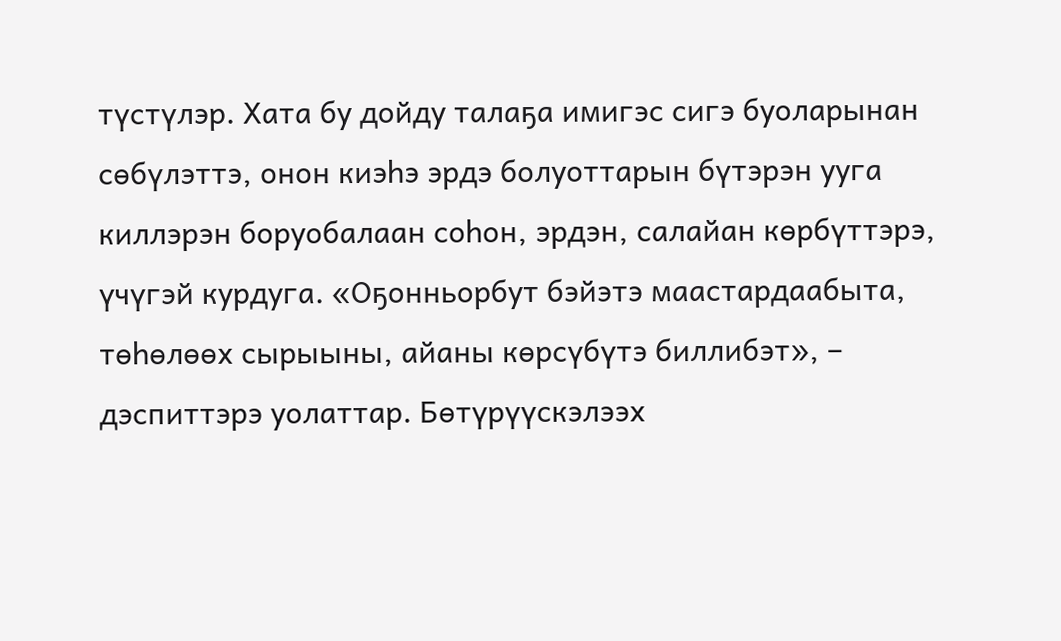түстүлэр. Хата бу дойду талаҕа имигэс сигэ буоларынан сөбүлэттэ, онон киэһэ эрдэ болуоттарын бүтэрэн ууга киллэрэн боруобалаан соһон, эрдэн, салайан көрбүттэрэ, үчүгэй курдуга. «Оҕонньорбут бэйэтэ маастардаабыта, төһөлөөх сырыыны, айаны көрсүбүтэ биллибэт», – дэспиттэрэ уолаттар. Бөтүрүүскэлээх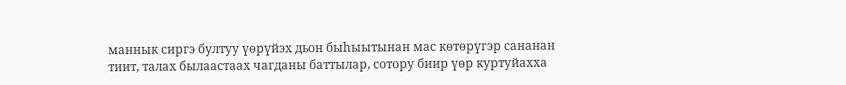маннык сиргэ бултуу үөрүйэх дьон быһыытынан мас көтөрүгэр сананан тиит, талах былаастаах чагданы баттылар, сотору биир үөр куртуйахха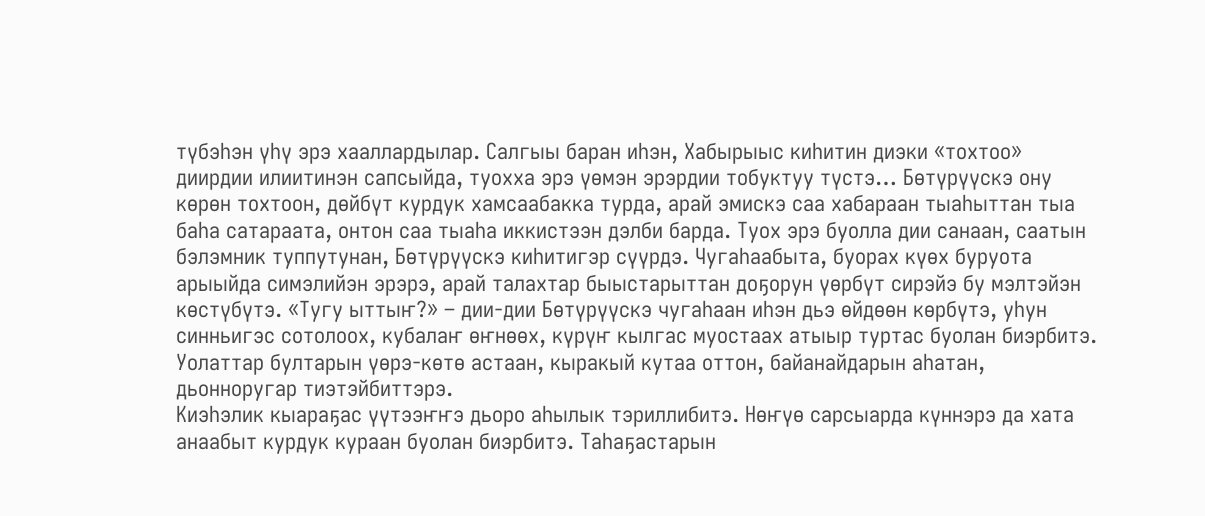түбэһэн үһү эрэ хааллардылар. Салгыы баран иһэн, Хабырыыс киһитин диэки «тохтоо» диирдии илиитинэн сапсыйда, туохха эрэ үөмэн эрэрдии тобуктуу түстэ… Бөтүрүүскэ ону көрөн тохтоон, дөйбүт курдук хамсаабакка турда, арай эмискэ саа хабараан тыаһыттан тыа баһа сатараата, онтон саа тыаһа иккистээн дэлби барда. Туох эрэ буолла дии санаан, саатын бэлэмник туппутунан, Бөтүрүүскэ киһитигэр сүүрдэ. Чугаһаабыта, буорах күөх буруота арыыйда симэлийэн эрэрэ, арай талахтар быыстарыттан доҕорун үөрбүт сирэйэ бу мэлтэйэн көстүбүтэ. «Тугу ыттыҥ?» – дии-дии Бөтүрүүскэ чугаһаан иһэн дьэ өйдөөн көрбүтэ, уһун синньигэс сотолоох, кубалаҥ өҥнөөх, күрүҥ кылгас муостаах атыыр туртас буолан биэрбитэ. Уолаттар бултарын үөрэ-көтө астаан, кыракый кутаа оттон, байанайдарын аһатан, дьонноругар тиэтэйбиттэрэ.
Киэһэлик кыараҕас үүтээҥҥэ дьоро аһылык тэриллибитэ. Нөҥүө сарсыарда күннэрэ да хата анаабыт курдук кураан буолан биэрбитэ. Таһаҕастарын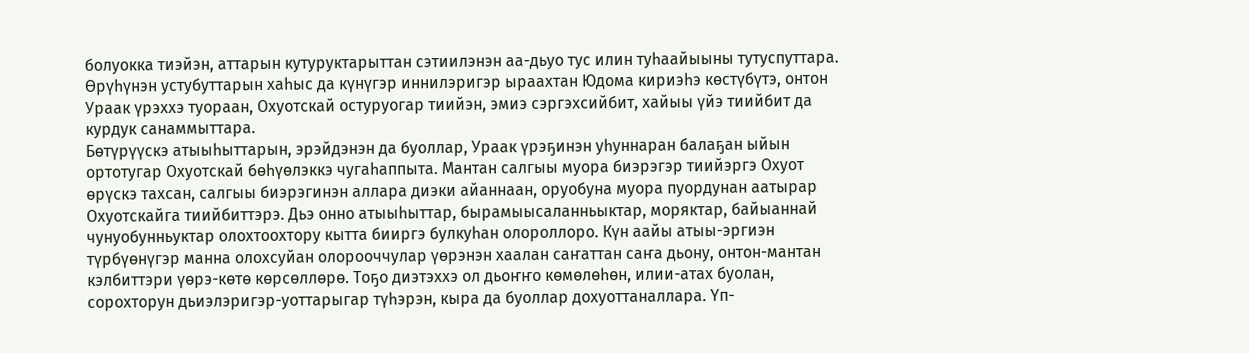болуокка тиэйэн, аттарын кутуруктарыттан сэтиилэнэн аа-дьуо тус илин туһаайыыны тутуспуттара. Өрүһүнэн устубуттарын хаһыс да күнүгэр иннилэригэр ыраахтан Юдома кириэһэ көстүбүтэ, онтон Ураак үрэххэ туораан, Охуотскай остуруогар тиийэн, эмиэ сэргэхсийбит, хайыы үйэ тиийбит да курдук санаммыттара.
Бөтүрүүскэ атыыһыттарын, эрэйдэнэн да буоллар, Ураак үрэҕинэн уһуннаран балаҕан ыйын ортотугар Охуотскай бөһүөлэккэ чугаһаппыта. Мантан салгыы муора биэрэгэр тиийэргэ Охуот өрүскэ тахсан, салгыы биэрэгинэн аллара диэки айаннаан, оруобуна муора пуордунан аатырар Охуотскайга тиийбиттэрэ. Дьэ онно атыыһыттар, бырамыысаланньыктар, моряктар, байыаннай чунуобунньуктар олохтоохтору кытта бииргэ булкуһан олороллоро. Күн аайы атыы-эргиэн түрбүөнүгэр манна олохсуйан олорооччулар үөрэнэн хаалан саҥаттан саҥа дьону, онтон-мантан кэлбиттэри үөрэ-көтө көрсөллөрө. Тоҕо диэтэххэ ол дьоҥҥо көмөлөһөн, илии-атах буолан, сорохторун дьиэлэригэр-уоттарыгар түһэрэн, кыра да буоллар дохуоттаналлара. Үп-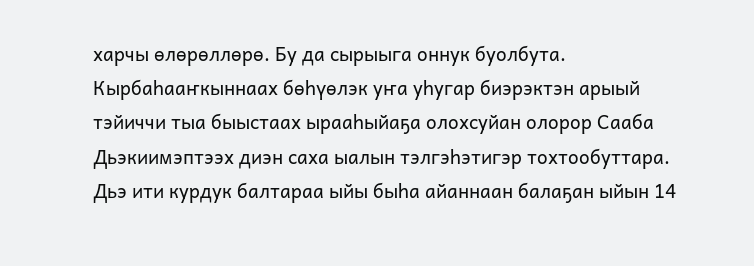харчы өлөрөллөрө. Бу да сырыыга оннук буолбута. Кырбаһааҥкыннаах бөһүөлэк уҥа уһугар биэрэктэн арыый тэйиччи тыа быыстаах ырааһыйаҕа олохсуйан олорор Сааба Дьэкиимэптээх диэн саха ыалын тэлгэһэтигэр тохтообуттара. Дьэ ити курдук балтараа ыйы быһа айаннаан балаҕан ыйын 14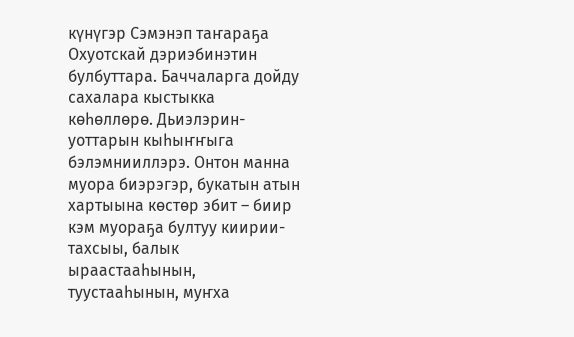күнүгэр Сэмэнэп таҥараҕа Охуотскай дэриэбинэтин булбуттара. Баччаларга дойду сахалара кыстыкка көһөллөрө. Дьиэлэрин-уоттарын кыһыҥҥыга бэлэмнииллэрэ. Онтон манна муора биэрэгэр, букатын атын хартыына көстөр эбит – биир кэм муораҕа бултуу киирии-тахсыы, балык ыраастааһынын, туустааһынын, муҥха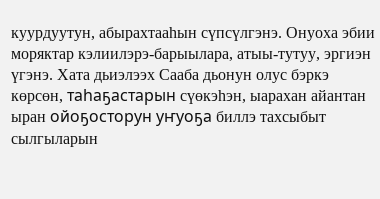куурдуутун, абырахтааһын сүпсүлгэнэ. Онуоха эбии моряктар кэлиилэрэ-барыылара, атыы-тутуу, эргиэн үгэнэ. Хата дьиэлээх Сааба дьонун олус бэркэ көрсөн, таһаҕастарын сүөкэһэн, ыарахан айантан ыран ойоҕосторун уҥуоҕа биллэ тахсыбыт сылгыларын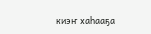киэҥ хаһааҕа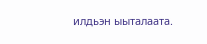илдьэн ыыталаата.